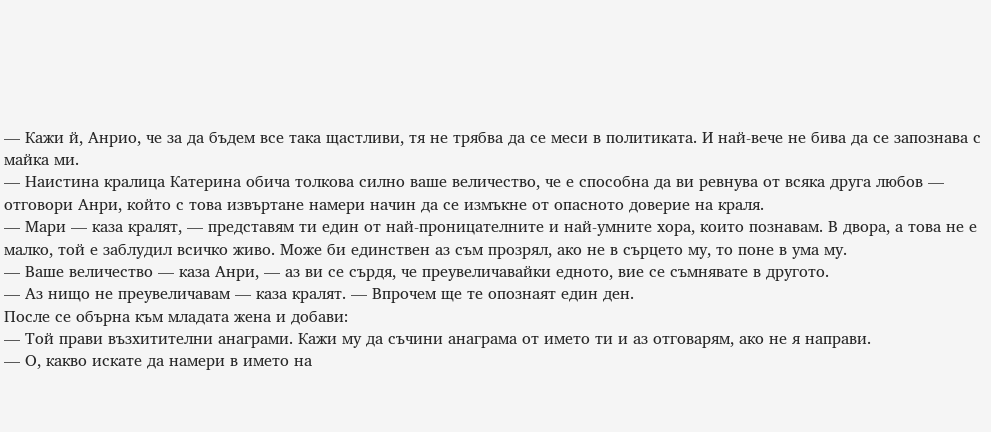— Кажи й, Анрио, че за да бъдем все така щастливи, тя не трябва да се меси в политиката. И най-вече не бива да се запознава с майка ми.
— Наистина кралица Катерина обича толкова силно ваше величество, че е способна да ви ревнува от всяка друга любов — отговори Анри, който с това извъртане намери начин да се измъкне от опасното доверие на краля.
— Мари — каза кралят, — представям ти един от най-проницателните и най-умните хора, които познавам. В двора, а това не е малко, той е заблудил всичко живо. Може би единствен аз съм прозрял, ако не в сърцето му, то поне в ума му.
— Ваше величество — каза Анри, — аз ви се сърдя, че преувеличавайки едното, вие се съмнявате в другото.
— Аз нищо не преувеличавам — каза кралят. — Впрочем ще те опознаят един ден.
После се обърна към младата жена и добави:
— Той прави възхитителни анаграми. Кажи му да съчини анаграма от името ти и аз отговарям, ако не я направи.
— О, какво искате да намери в името на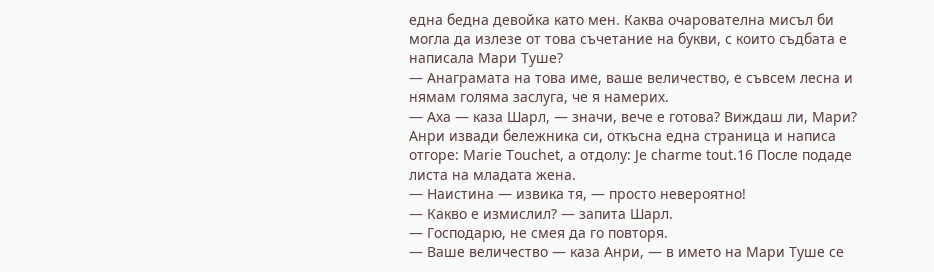една бедна девойка като мен. Каква очарователна мисъл би могла да излезе от това съчетание на букви, с които съдбата е написала Мари Туше?
— Анаграмата на това име, ваше величество, е съвсем лесна и нямам голяма заслуга, че я намерих.
— Аха — каза Шарл, — значи, вече е готова? Виждаш ли, Мари?
Анри извади бележника си, откъсна една страница и написа отгоре: Marie Touchet, а отдолу: Je charme tout.16 После подаде листа на младата жена.
— Наистина — извика тя, — просто невероятно!
— Какво е измислил? — запита Шарл.
— Господарю, не смея да го повторя.
— Ваше величество — каза Анри, — в името на Мари Туше се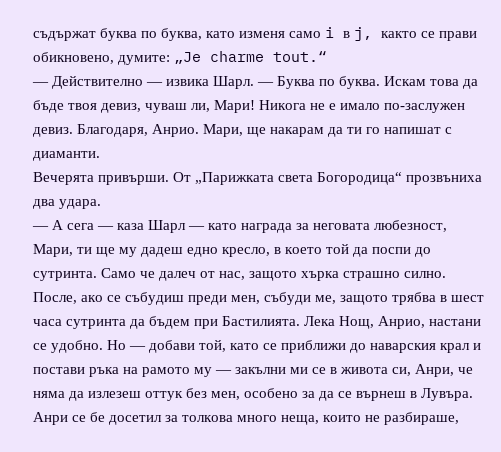съдържат буква по буква, като изменя само i в j, както се прави обикновено, думите: „Je charme tout.“
— Действително — извика Шарл. — Буква по буква. Искам това да бъде твоя девиз, чуваш ли, Мари! Никога не е имало по-заслужен девиз. Благодаря, Анрио. Мари, ще накарам да ти го напишат с диаманти.
Вечерята привърши. От „Парижката света Богородица“ прозвъниха два удара.
— А сега — каза Шарл — като награда за неговата любезност, Мари, ти ще му дадеш едно кресло, в което той да поспи до сутринта. Само че далеч от нас, защото хърка страшно силно. После, ако се събудиш преди мен, събуди ме, защото трябва в шест часа сутринта да бъдем при Бастилията. Лека Нощ, Анрио, настани се удобно. Но — добави той, като се приближи до наварския крал и постави ръка на рамото му — закълни ми се в живота си, Анри, че няма да излезеш оттук без мен, особено за да се върнеш в Лувъра.
Анри се бе досетил за толкова много неща, които не разбираше,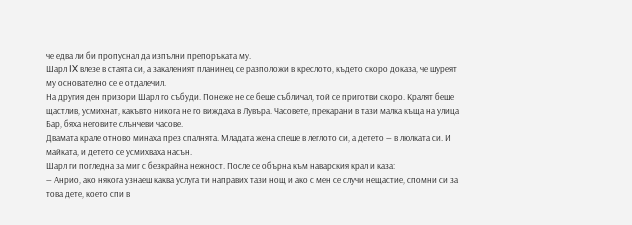че едва ли би пропуснал да изпълни препоръката му.
Шарл IX влезе в стаята си, а закаленият планинец се разположи в креслото, където скоро доказа, че шуреят му основателно се е отдалечил.
На другия ден призори Шарл го събуди. Понеже не се беше събличал, той се приготви скоро. Кралят беше щастлив, усмихнат, какъвто никога не го виждаха в Лувъра. Часовете, прекарани в тази малка къща на улица Бар, бяха неговите слънчеви часове.
Двамата крале отново минаха през спалнята. Младата жена спеше в леглото си, а детето — в люлката си. И майката, и детето се усмихваха насън.
Шарл ги погледна за миг с безкрайна нежност. После се обърна към наварския крал и каза:
— Анрио, ако някога узнаеш каква услуга ти направих тази нощ и ако с мен се случи нещастие, спомни си за това дете, което спи в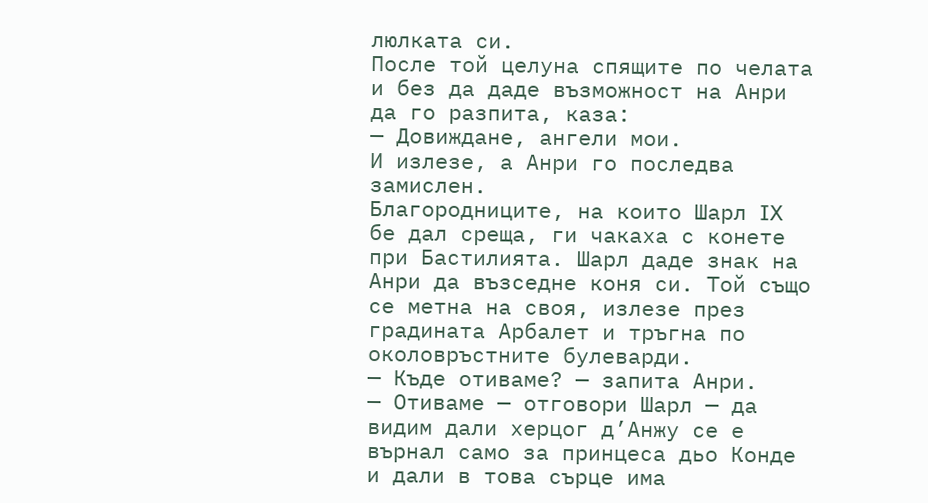люлката си.
После той целуна спящите по челата и без да даде възможност на Анри да го разпита, каза:
— Довиждане, ангели мои.
И излезе, а Анри го последва замислен.
Благородниците, на които Шарл IX бе дал среща, ги чакаха с конете при Бастилията. Шарл даде знак на Анри да възседне коня си. Той също се метна на своя, излезе през градината Арбалет и тръгна по околовръстните булеварди.
— Къде отиваме? — запита Анри.
— Отиваме — отговори Шарл — да видим дали херцог д’Анжу се е върнал само за принцеса дьо Конде и дали в това сърце има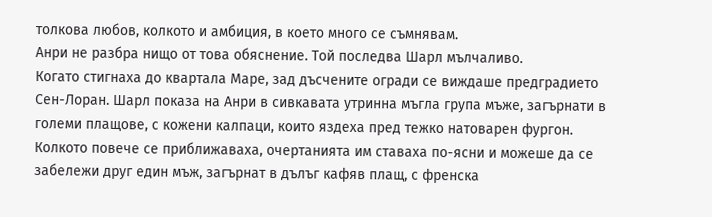толкова любов, колкото и амбиция, в което много се съмнявам.
Анри не разбра нищо от това обяснение. Той последва Шарл мълчаливо.
Когато стигнаха до квартала Маре, зад дъсчените огради се виждаше предградието Сен-Лоран. Шарл показа на Анри в сивкавата утринна мъгла група мъже, загърнати в големи плащове, с кожени калпаци, които яздеха пред тежко натоварен фургон. Колкото повече се приближаваха, очертанията им ставаха по-ясни и можеше да се забележи друг един мъж, загърнат в дълъг кафяв плащ, с френска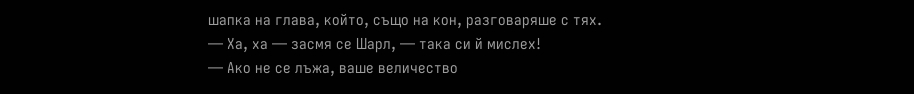шапка на глава, който, също на кон, разговаряше с тях.
— Ха, ха — засмя се Шарл, — така си й мислех!
— Ако не се лъжа, ваше величество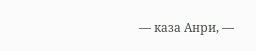— каза Анри, —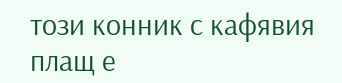този конник с кафявия плащ е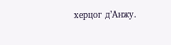херцог д’Анжу.